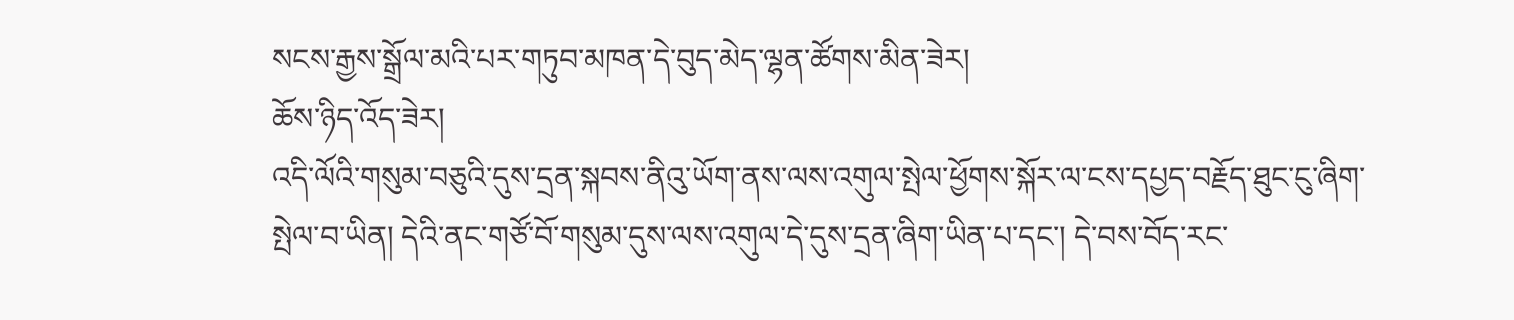སངས་རྒྱས་སྒྲོལ་མའི་པར་གཏུབ་མཁན་དེ་བུད་མེད་ལྷན་ཚོགས་མིན་ཟེར།
ཆོས་ཉིད་འོད་ཟེར།
འདི་ལོའི་གསུམ་བཅུའི་དུས་དྲན་སྐབས་ནིའུ་ཡོག་ནས་ལས་འགུལ་སྤེལ་ཕྱོགས་སྐོར་ལ་ངས་དཔྱད་བརྗོད་ཐུང་ངུ་ཞིག་སྤེལ་བ་ཡིན། དེའི་ནང་གཙོ་བོ་གསུམ་དུས་ལས་འགུལ་དེ་དུས་དྲན་ཞིག་ཡིན་པ་དང་། དེ་བས་བོད་རང་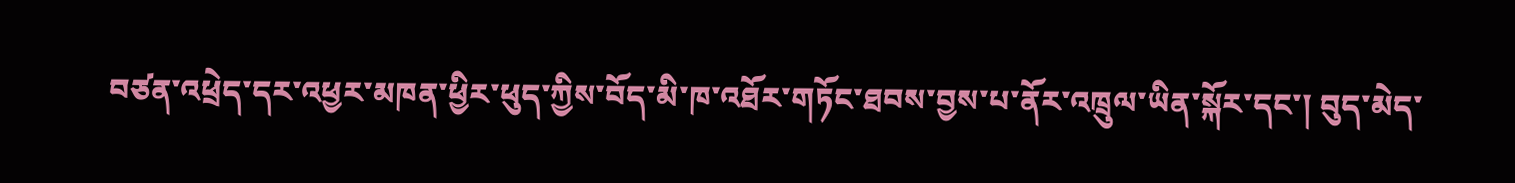བཙན་འཕྲེད་དར་འཕྱར་མཁན་ཕྱིར་ཕུད་ཀྱིས་བོད་མི་ཁ་འཐོར་གཏོང་ཐབས་བྱས་པ་ནོར་འཁྲུལ་ཡིན་སྐོར་དང་། བུད་མེད་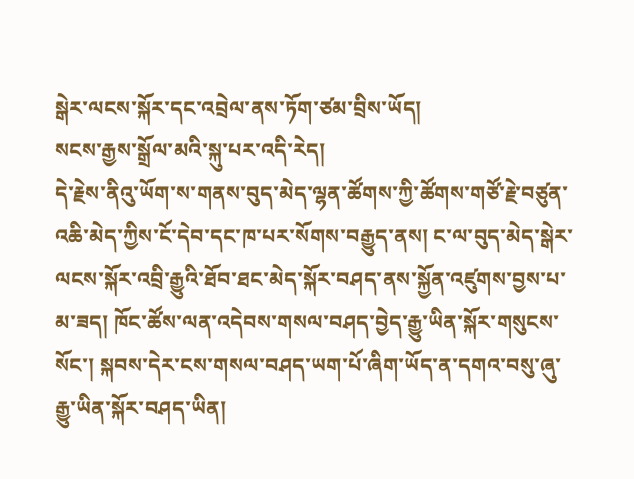སྒེར་ལངས་སྐོར་དང་འབྲེལ་ནས་ཏོག་ཙམ་བྲིས་ཡོད།
སངས་རྒྱས་སྒྲོལ་མའི་སྐུ་པར་འདི་རེད།
དེ་རྗེས་ནིའུ་ཡོག་ས་གནས་བུད་མེད་ལྷན་ཚོགས་ཀྱི་ཚོགས་གཙོ་རྗེ་བཙུན་འཆི་མེད་ཀྱིས་ངོ་དེབ་དང་ཁ་པར་སོགས་བརྒྱུད་ནས། ང་ལ་བུད་མེད་སྒེར་ལངས་སྐོར་འབྲི་རྒྱུའི་ཐོབ་ཐང་མེད་སྐོར་བཤད་ནས་སྐྱོན་འཛུགས་བྱས་པ་མ་ཟད། ཁོང་ཚོས་ལན་འདེབས་གསལ་བཤད་བྱེད་རྒྱུ་ཡིན་སྐོར་གསུངས་སོང་། སྐབས་དེར་ངས་གསལ་བཤད་ཡག་པོ་ཞིག་ཡོད་ན་དགའ་བསུ་ཞུ་རྒྱུ་ཡིན་སྐོར་བཤད་ཡིན།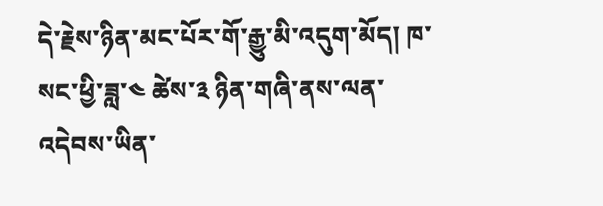དེ་རྗེས་ཉིན་མང་པོར་གོ་རྒྱུ་མི་འདུག་མོད། ཁ་སང་ཕྱི་ཟླ་༤ ཚེས་༣ ཉིན་གཞི་ནས་ལན་འདེབས་ཡིན་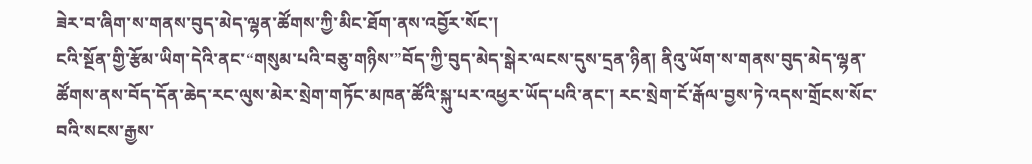ཟེར་བ་ཞིག་ས་གནས་བུད་མེད་ལྷན་ཚོགས་ཀྱི་མིང་ཐོག་ནས་འབྱོར་སོང་།
ངའི་སྔོན་གྱི་རྩོམ་ཡིག་དེའི་ནང་“གསུམ་པའི་བཅུ་གཉིས་”བོད་ཀྱི་བུད་མེད་སྒེར་ལངས་དུས་དྲན་ཉིན། ནིའུ་ཡོག་ས་གནས་བུད་མེད་ལྷན་ཚོགས་ནས་བོད་དོན་ཆེད་རང་ལུས་མེར་སྲེག་གཏོང་མཁན་ཚོའི་སྐུ་པར་འཕྱར་ཡོད་པའི་ནང་། རང་སྲེག་ངོ་རྒོལ་བྱས་ཏེ་འདས་གྲོངས་སོང་བའི་སངས་རྒྱས་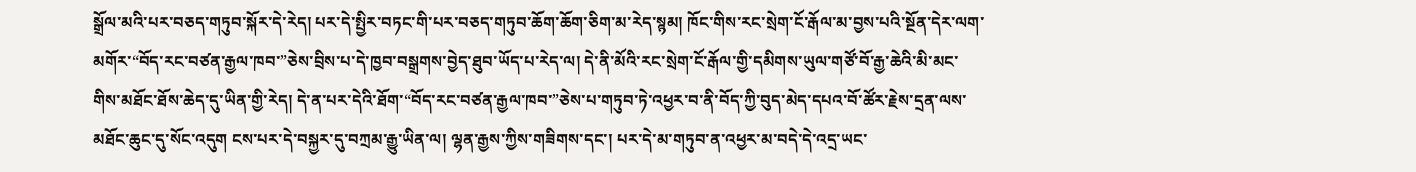སྒྲོལ་མའི་པར་བཅད་གཏུབ་སྐོར་དེ་རེད། པར་དེ་སྤྱིར་བཏང་གི་པར་བཅད་གཏུབ་ཆོག་ཆོག་ཅིག་མ་རེད་སྙམ། ཁོང་གིས་རང་སྲེག་ངོ་རྒོལ་མ་བྱས་པའི་སྔོན་དེར་ལག་མགོར་“བོད་རང་བཙན་རྒྱལ་ཁབ་”ཅེས་བྲིས་པ་དེ་ཁྱབ་བསྒྲགས་བྱེད་ཐུབ་ཡོད་པ་རེད་ལ། དེ་ནི་མོའི་རང་སྲེག་ངོ་རྒོལ་གྱི་དམིགས་ཡུལ་གཙོ་བོ་རྒྱ་ཆེའི་མི་མང་གིས་མཐོང་ཐོས་ཆེད་དུ་ཡིན་གྱི་རེད། དེ་ན་པར་དེའི་ཐོག་“བོད་རང་བཙན་རྒྱལ་ཁབ་”ཅེས་པ་གཏུབ་ཏེ་འཕྱར་བ་ནི་བོད་ཀྱི་བུད་མེད་དཔའ་བོ་ཚོར་རྗེས་དྲན་ལས་མཐོང་ཆུང་དུ་སོང་འདུག ངས་པར་དེ་བསྐྱར་དུ་བཀྲམ་རྒྱུ་ཡིན་ལ། ལྷན་རྒྱས་ཀྱིས་གཟིགས་དང་། པར་དེ་མ་གཏུབ་ན་འཕྱར་མ་བདེ་དེ་འདྲ་ཡང་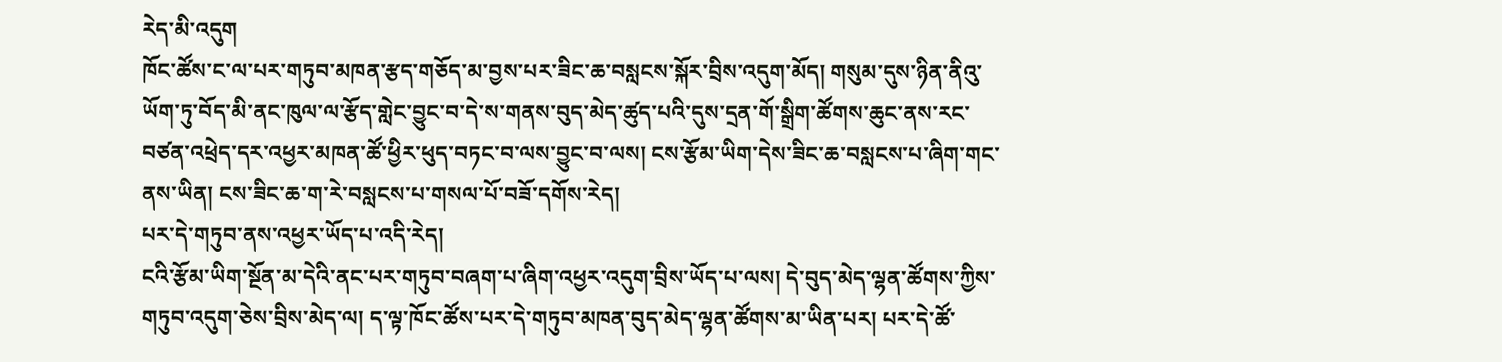རེད་མི་འདུག
ཁོང་ཚོས་ང་ལ་པར་གཏུབ་མཁན་རྩད་གཅོད་མ་བྱས་པར་ཟིང་ཆ་བསླངས་སྐོར་བྲིས་འདུག་མོད། གསུམ་དུས་ཉིན་ནིའུ་ཡོག་ཏུ་བོད་མི་ནང་ཁུལ་ལ་རྩོད་གླེང་བྱུང་བ་དེ་ས་གནས་བུད་མེད་ཚུད་པའི་དུས་དྲན་གོ་སྒྲིག་ཚོགས་ཆུང་ནས་རང་བཙན་འཕྲེད་དར་འཕྱར་མཁན་ཚོ་ཕྱིར་ཕུད་བཏང་བ་ལས་བྱུང་བ་ལས། ངས་རྩོམ་ཡིག་དེས་ཟིང་ཆ་བསླངས་པ་ཞིག་གང་ནས་ཡིན། ངས་ཟིང་ཆ་ག་རེ་བསླངས་པ་གསལ་པོ་བཟོ་དགོས་རེད།
པར་དེ་གཏུབ་ནས་འཕྱར་ཡོད་པ་འདི་རེད།
ངའི་རྩོམ་ཡིག་སྔོན་མ་དེའི་ནང་པར་གཏུབ་བཞག་པ་ཞིག་འཕྱར་འདུག་བྲིས་ཡོད་པ་ལས། དེ་བུད་མེད་ལྷན་ཚོགས་ཀྱིས་གཏུབ་འདུག་ཅེས་བྲིས་མེད་ལ། ད་ལྟ་ཁོང་ཚོས་པར་དེ་གཏུབ་མཁན་བུད་མེད་ལྷན་ཚོགས་མ་ཡིན་པར། པར་དེ་ཚོ་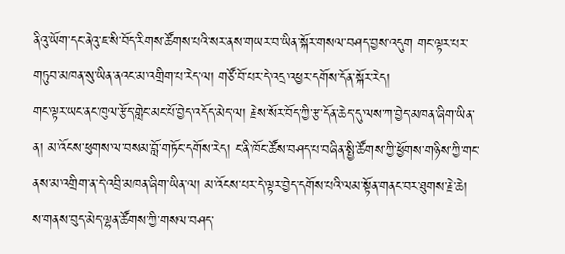ནིའུ་ཡོག་དང་ནེའུ་ཇ་སི་བོད་རིགས་ཚོགས་པའི་སར་ནས་གཡར་བ་ཡིན་སྐོར་གསལ་བཤད་བྱས་འདུག གང་ལྟར་པར་གཏུབ་མཁན་སུ་ཡིན་ནའང་མ་འགྲིག་པ་རེད་ལ། གཙོ་བོ་པར་དེ་འདྲ་འཕྱར་དགོས་དོན་སྐོར་རེད།
གང་ལྟར་ཡང་ནང་ཁུལ་རྩོད་གླེང་མང་པོ་བྱེད་འདོད་མེད་ལ། རྗེས་སོར་བོད་ཀྱི་རྩ་དོན་ཆེད་དུ་ལས་ཀ་བྱེད་མཁན་ཞིག་ཡིན་ན། མ་འོངས་ཕུགས་ལ་བསམ་བློ་གཏོང་དགོས་རེད། ང་ནི་ཁོང་ཚོས་བཤད་པ་བཞིན་སྤྱི་ཚོགས་ཀྱི་ཕྱོགས་གཉིས་ཀྱི་གང་ནས་མ་འགྲིག་ན་དེ་འབྲི་མཁན་ཞིག་ཡིན་ལ། མ་འོངས་པར་དེ་ལྟར་བྱེད་དགོས་པའི་ལམ་སྟོན་གནང་བར་ཐུགས་རྗེ་ཆེ།
ས་གནས་བུད་མེད་ལྷན་ཚོགས་ཀྱི་གསལ་བཤད་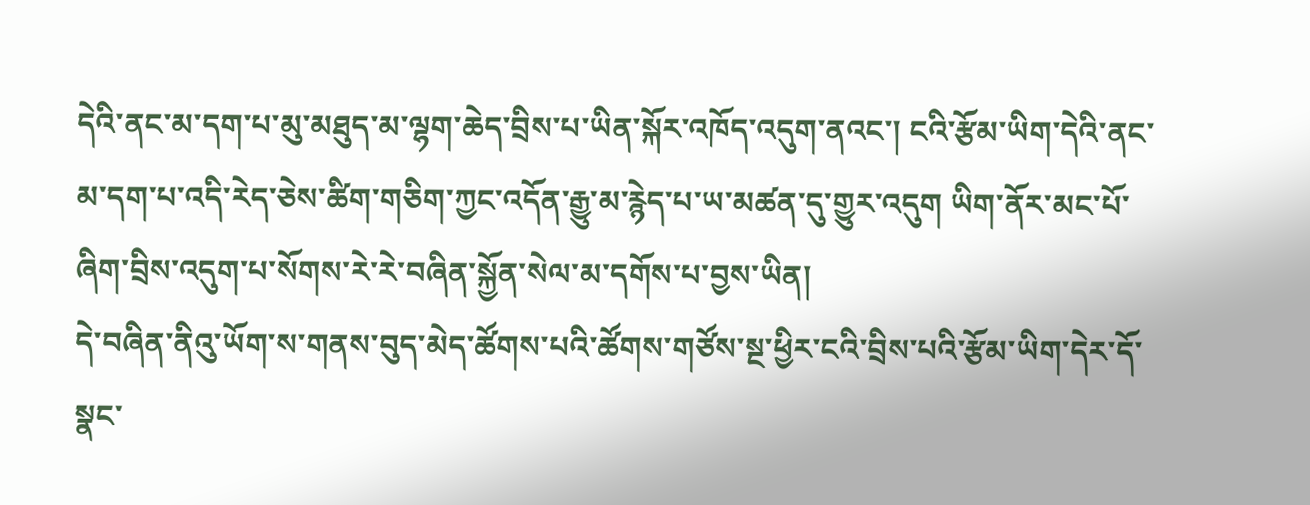དེའི་ནང་མ་དག་པ་མུ་མཐུད་མ་ལྷག་ཆེད་བྲིས་པ་ཡིན་སྐོར་འཁོད་འདུག་ནའང་། ངའི་རྩོམ་ཡིག་དེའི་ནང་མ་དག་པ་འདི་རེད་ཅེས་ཚིག་གཅིག་ཀྱང་འདོན་རྒྱུ་མ་རྙེད་པ་ཡ་མཚན་དུ་གྱུར་འདུག ཡིག་ནོར་མང་པོ་ཞིག་བྲིས་འདུག་པ་སོགས་རེ་རེ་བཞིན་སྐྱོན་སེལ་མ་དགོས་པ་བྱས་ཡིན།
དེ་བཞིན་ནིའུ་ཡོག་ས་གནས་བུད་མེད་ཚོགས་པའི་ཚོགས་གཙོས་སྔ་ཕྱིར་ངའི་བྲིས་པའི་རྩོམ་ཡིག་དེར་དོ་སྣང་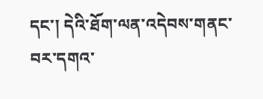དང་། དེའི་ཐོག་ལན་འདེབས་གནང་བར་དགའ་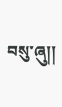བསུ་ཞུ།།